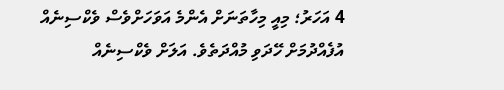4 އަހަރު؛ މިއީ މިހާތަނަށް އެންމެ އަވަހަށްވެސް ވެކްސިނެއް އުފެއްދުމަށް ހޭދަވި މުއްދަތެވެ. އަލަށް ވެކްސިނެއް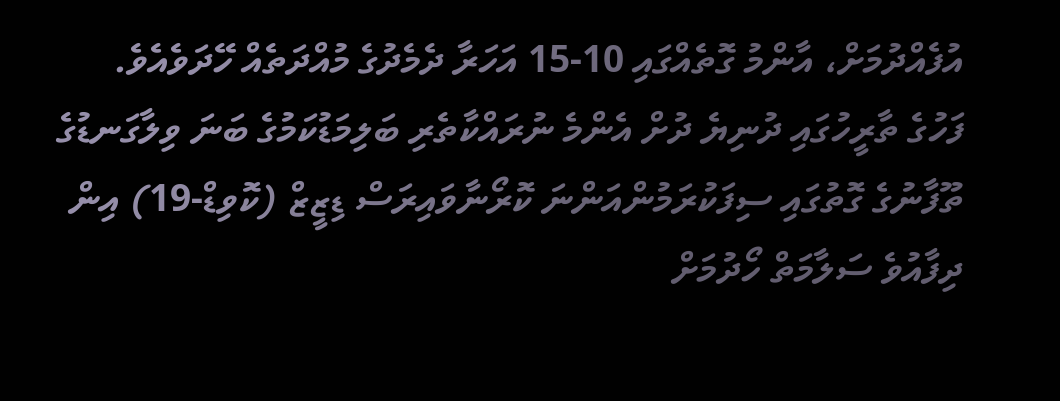އުފެއްދުމަށް، އާންމު ގޮތެއްގައި 10-15 އަހަރާ ދެމެދުގެ މުއްދަތެއް ހޭދަވެއެވެ.
ފަހުގެ ތާރީހުގައި ދުނިޔެ ދުށް އެންމެ ނުރައްކާތެރި ބަލިމަޑުކަމުގެ ބަނަ ވިލާގަނޑުގެ ތޫފާނުގެ ގޮތުގައި ސިފަކުރަމުންއަންނަ ކޮރޯނާވައިރަސް ޑިޒީޒް (ކޮވިޑް-19) އިން ދިފާއުވެ ސަލާމަތް ހޯދުމަށް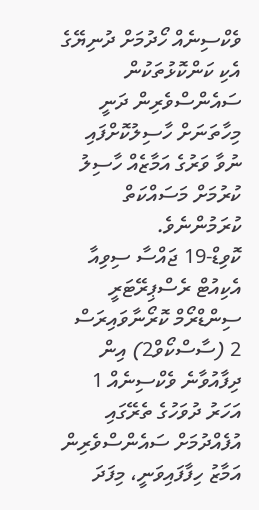ވެކްސިނެއް ހޯދުމަށް ދުނިޔޭގެ އެކި ކަންކޮޅުތަކުން ސައެންސްވެރިން ދަނީ މިހާތަނަށް ހާސިލުކޮށްފައި ނުވާ ވަރުގެ އަމާޒެއް ހާސިލު ކުރުމަށް މަސައްކަތް ކުރަމުންނެވެ.
ކޮވިޑް-19 ޖައްސާ ސިވިއާ އެކިއުޓް ރެސްޕިރޭޓަރީ ސިންޑްރޯމް ކޮރޯނާވައިރަސް 2 (ސާސްކޯވް2) އިން ދިފާއުވާނެ ވެކްސިނެއް 1 އަހަރު ދުވަހުގެ ތެރޭގައި އުފެއްދުމަށް ސައެންސްވެރިން އަމާޒު ހިފާފައިވަނީ، މިފަދަ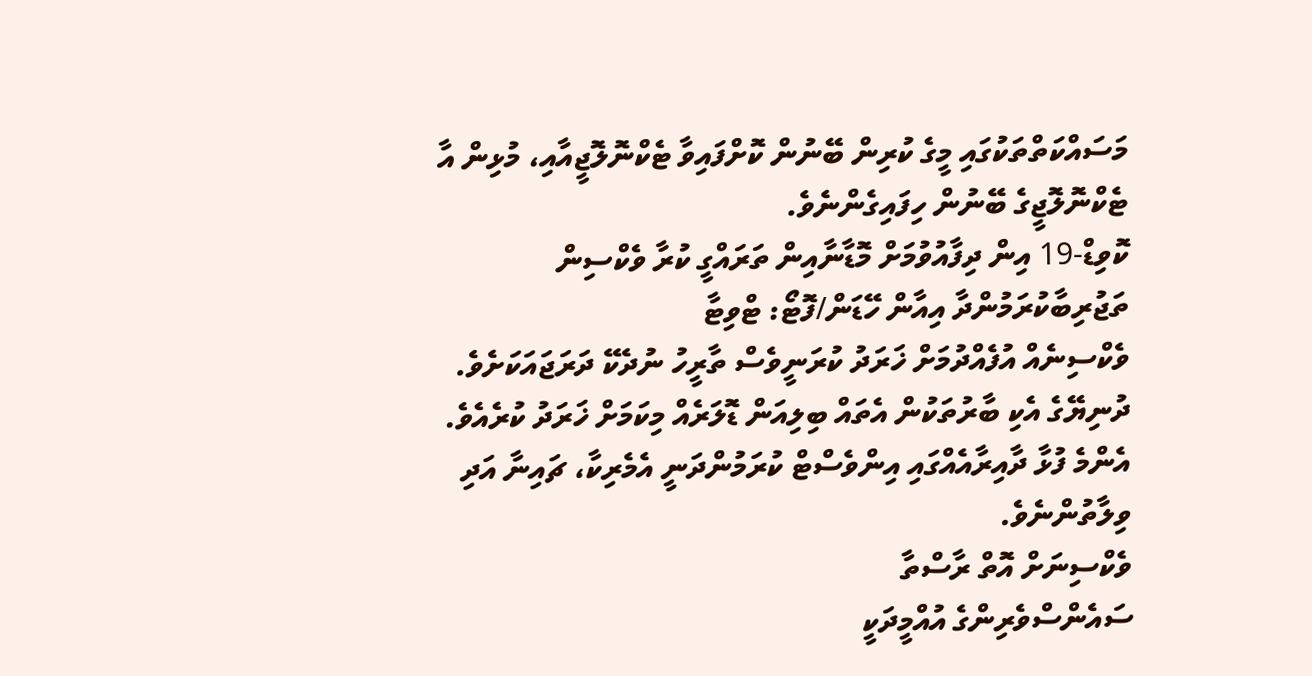މަސައްކަތްތަކުގައި މީގެ ކުރިން ބޭނުން ކޮށްފައިވާ ޓެކްނޮލޮޖީއާއި، މުޅިން އާ ޓެކްނޮލޮޖީގެ ބޭނުން ހިފައިގެންނެވެ.
ކޮވިޑް-19 އިން ދިފާއުވުމަށް މޮޑާނާއިން ތަރައްގީ ކުރާ ވެކްސިން ތަޖުރިބާކުރަމުންދާ އިއާން ހޭޑަން/ފޮޓޯ: ޓްވިޓާ
ވެކްސިނެއް އުފެއްދުމަށް ޚަރަދު ކުރަނީވެސް ތާރީހު ނުދެކޭ ދަރަޖައަކަށެވެ. ދުނިޔޭގެ އެކި ބާރުތަކުން އެތައް ބިލިއަން ޑޮލަރެއް މިކަމަށް ޚަރަދު ކުރެއެވެ. އެންމެ ފުޅާ ދާއިރާއެއްގައި އިންވެސްޓް ކުރަމުންދަނީ އެމެރިކާ، ޗައިނާ އަދި ވިލާތުންނެވެ.
ވެކްސިނަށް އޮތް ރާސްތާ
ސައެންސްވެރިންގެ އުއްމީދަކީ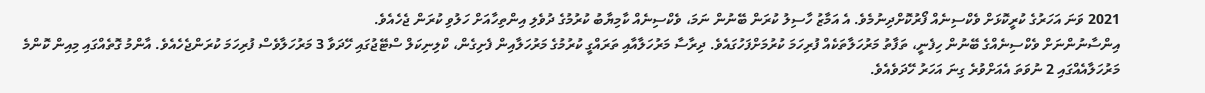2021 ވަނަ އަހަރުގެ ކުރީކޮޅަށް ވެކްސިނެއް ފޯރުކޮށްދިނުމެވެ. އެ އަމާޒު ހާސިލު ކުރަން ބޭނުން ނަމަ، ވެކްސިނެއް ކާމިޔާބު ކުރުމުގެ ދުވެލި އިންތިހާއަށް ހަލުވި ކުރަން ޖެހެއެވެ.
އިންސާނުންނަށް ވެކްސިނެއްގެ ބޭނުން ހިފެނީ، ތަފާތު މަރުހަލާތަކެއް ފުރިހަމަ ކުރުމަށްފަހުގައެވެ. ދިރާސާ މަރުހަލާއާއި ތަރައްގީ ކުރުމުގެ މަރުހަލާއިން ފެށިގެން، ކްލިނިކަލް ސްޓޭޖުގައި ހޭދަވާ 3 މަރުހަލާވެސް ފުރިހަމަ ކުރަންޖެހެއެވެ. އާންމު ގޮތެއްގައި މިއިން ކޮންމެ މަރުހަލާއެއްގައި 2 ނުވަތަ އެއަށްވުރެ ގިނަ އަހަރު ހޭދަވެއެވެ.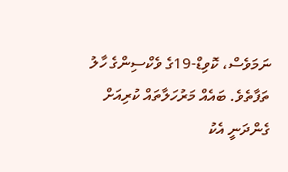ނަމަވެސް، ކޮވިޑް-19ގެ ވެކްސިންގެ ހާލު ތަފާތެވެ. ބައެއް މަރުހަލާތައް ކުރިއަށް ގެންދަނީ އެކު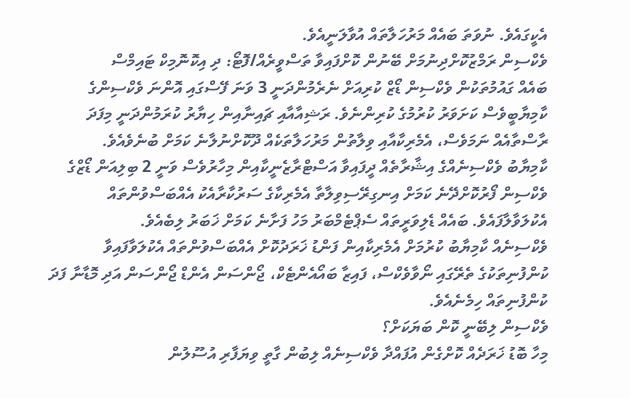އެކީގައެވެ. ނުވަތަ ބައެއް މަރުހަލާތައް އުވާލަނީއެވެ.
ވެކްސިން ރަމްޒުކޮށްދިނުމަށް ބޭނުން ކޮށްފައިވާ ތަސްވީރެއް/ފޮޓޯ: ދި އިކޮނޮމިކް ޓައިމްސް
ބައެއް ގައުމުތަކުން ވެކްސިން ޑޯޒް ކުރިއަށް ނެރެމުންދަނީ 3 ވަނަ ފޭސްގައި އޮންނަ ވެކްސިންގެ ކާމިޔާބީވެސް ކަށަވަރު ކުރުމުގެ ކުރިންނެވެ. ރަޝިއާއާއި ޗައިނާއިން ހިޔާރު ކުރަމުންދަނީ މިފަދަ ރާސްތާއެއް ނަމަވެސް، އެމެރިކާއާއި ވިލާތުން މަރުހަލާތަކެއް ދޫކޮށްނުލާނެ ކަމަށް ބުނެވެއެވެ.
ކާމިޔާބު ވެކްސިނެއްގެ އިޝާރާތެއް ދީފައިވާ އަސްޓްރާޒެނީކާއިން މިހާރުވެސް ވަނީ 2 ބިލިއަން ޑޯޒްގެ ވެކްސިން ފޯރުކޮށްދޭނެ ކަމަށް އިނގިރޭސިވިލާތާ އެމެރިކާގެ ސަރުކާރާއެކު އެއްބަސްވުންތައް އެކުލަވާލާފައެވެ. ބައެއް ޑެލިވަރީތައް ސެޕްޓެމްބަރު މަހު ފަށާނެ ކަމަށް ޚަބަރު ލިބެއެވެ.
ވެކްސިނެއް ކާމިޔާބު ކުރުމަށް އެމެރިކާއިން ފަންޑު ޚަރަދުކޮށް އެއްބަސްވުންތައް އެކުލަވާފައިވާ ކުންފުނިތަކުގެ ތެރޭގައި ނޯވާވެކްސް، ފައިޒާ ބައޯއެންޓެކް، ޖޯންސަން އެންޑް ޖޯންސަން އަދި މޮޑާނާ ފަދަ ކުންފުނިތައް ހިމެނެއެވެ.
ވެކްސިން ލިބޭނީ ކޮން ބަޔަކަށް؟
މިހާ ބޮޑު ޚަރަދެއް ކޮށްގެން އުފައްދާ ވެކްސިނެއް ލިބުން ގާތީ ވިޔަފާރި އުސޫލުން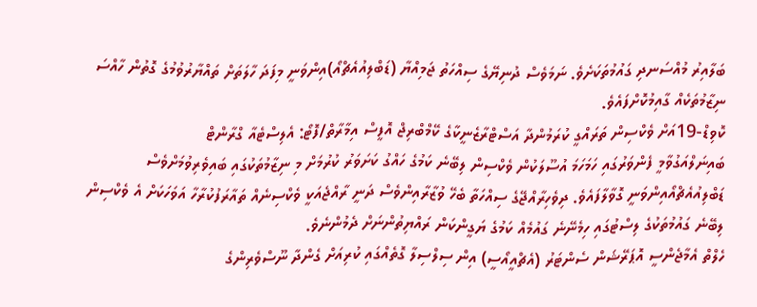ބަލާއިރު މުއްސަނދި ގައުމުތަކަށެވެ. ނަމަވެސް ދުނިޔޭގެ ސިއްހަތު ޖަމިއްޔާ (ޑަބްލިއުއެޗްއޯ)އިންވަނީ މިފަދަ ހާލަތަށް ތައްޔާރުވުމުގެ ގޮތުން ހާއްސަ ނިޒާމުތަކެއް ގާއިމުކޮށްފައެވެ.
ކޮވިޑް-19އަށް ވެކްސިން ތަރައްގީ ކުރަމުންދާ އަސްޓްރާޒެނީކާގެ ކޭމްބްރިޖް އޮފީސް އިމާރާތް/ފޮޓޯ: އެލިސްޓެއާ ގްރާންޓް
ބައިނަލްއަގުވާމީ ފެންވަރުގައި ހަމަހަމަ އުސޫލަކުން ވެކްސިން ލިބޭނެ ކަމުގެ ހައްގު ކަށަވަރު ކުރުމަށް މި ނިޒާމުތަކުގައި ބައިވެރިވުމަށްވެސް ޑަބްލިއުއެޗްއޯއިންވަނީ ގޮވާލާފައެވެ. ދިވެހިރާއްޖޭގެ ސިއްހަތާ ބެހޭ ވުޒާރާއިންވެސް ދަނީ ރާއްޖެއަކީ ވެކްސިނެއް ތައާރަފުކުރާހާ އަވަހަކަށް އެ ވެކްސިން ލިބޭނެ ގައުމުތަކުގެ ލިސްޓުގައި ހިމެނޭނެ ގައުމެއް ކަމުގެ ޔަގީންކަން ރައްޔިތުންނަށް ދެމުންނެވެ.
ހެލްތް އެމާޖެންސީ އޮޕަރޭޝަން ސެންޓަރު (އެޗްއީއޯސީ) އިން ސިލްސިލާ ގޮތެއްގައި ކުރިއަށް ގެންދާ ނޫސްވެރިންގެ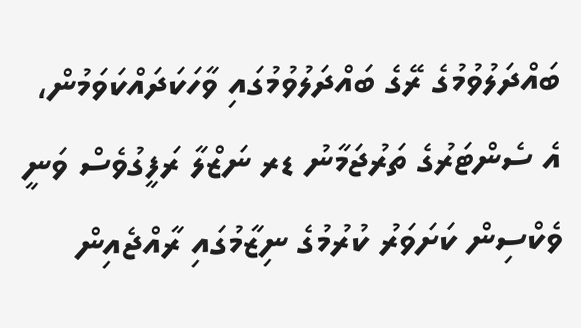ބައްދަލުވުމުގެ ރޭގެ ބައްދަލުވުމުގައި ވާހަކަދައްކަވަމުން، އެ ސެންޓަރުގެ ތަރުޖަމާނު ޑރ ނަޒްލާ ރަފީގުވެސް ވަނީ ވެކްސިން ކަށަވަރު ކުރުމުގެ ނިޒާމުގައި ރާއްޖެއިން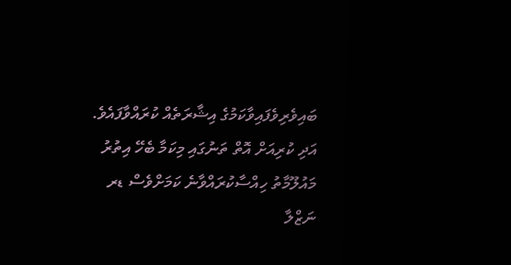ބައިވެރިވެފައިވާކަމުގެ އިޝާރަތެއް ކުރައްވާފައެވެ. އަދި ކުރިއަށް އޮތް ތަނުގައި މިކަމާ ބެހޭ އިތުރު މައުލޫމާތު ހިއްސާކުރައްވާނެ ކަމަށްވެސް ޑރ ނަޒްލާ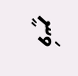ވަނީ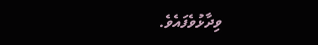ވިދާޅުވެފައެވެ.